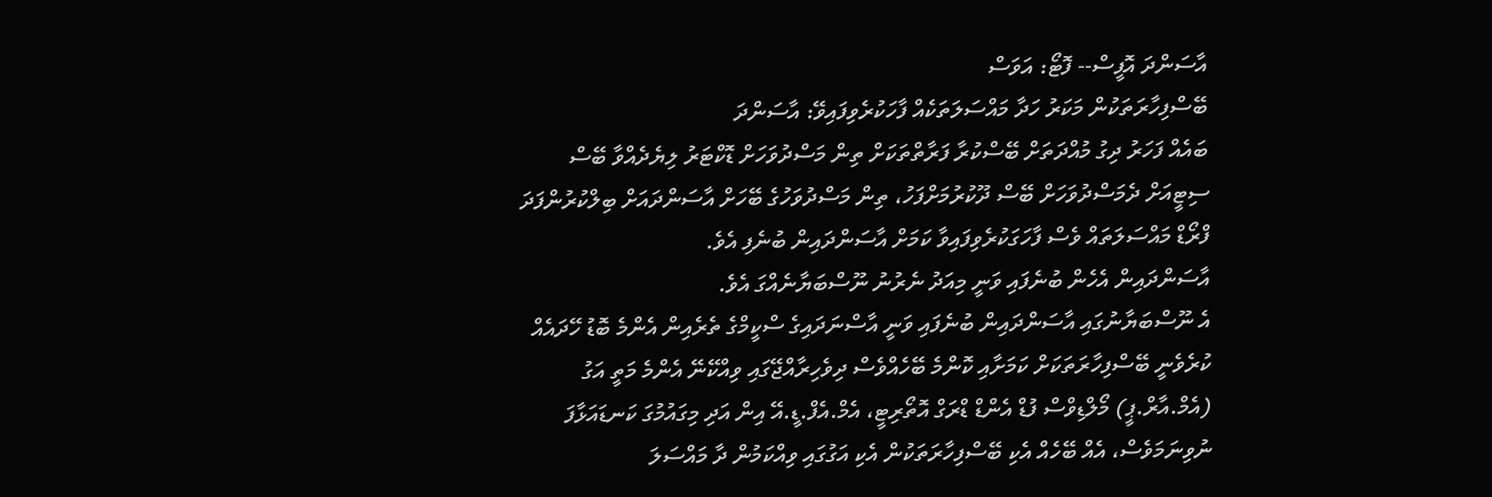އާސަންދަ އޮފީސް-- ފޮޓޯ: އަވަސް
ބޭސްފިހާރަތަކުން މަކަރު ހަދާ މައްސަލަތަކެއް ފާހަކުރެވިފައިވޭ: އާސަންދަ
ބައެއް ފަހަރު ދިގު މުއްދަތަށް ބޭސްކުރާ ފަރާތްތަކަށް ތިން މަސްދުވަހަށް ޑޮކްޓަރު ލިޔެދެއްވާ ބޭސް ސިޓީއަށް ދެމަސްދުވަހަށް ބޭސް ދޫކުރުމަށްފަހު، ތިން މަސްދުވަހުގެ ބޭހަށް އާސަންދައަށް ބިލްކުރުންފަދަ ފްރޯޑް މައްސަލަތައް ވެސް ފާހަގަކުރެވިފައިވާ ކަމަށް އާސަންދައިން ބުނެފި އެވެ.
އާސަންދައިން އެހެން ބުނެފައި ވަނީ މިއަދު ނެރުނު ނޫސްބަޔާނެއްގަ އެވެ.
އެ ނޫސްބަޔާނުގައި އާސަންދައިން ބުނެފައި ވަނީ އާސްނަދައިގެ ސްކީމްގެ ތެރެއިން އެންމެ ބޮޑު ހޭދައެއް ކުރެވެނީ ބޭސްފިހާރަތަކަށް ކަމަށާއި ކޮންމެ ބޭހެއްވެސް ދިވެހިރާއްޖޭގައި ވިއްކޭނޭ އެންމެ މަތީ އަގު (އެމް.އާރް.ޕީ) މޯލްޑިވްސް ފުޑް އެންޑް ޑްރަގް އޮތޯރިޓީ، އެމް.އެފް.ޑީ.އޭ އިން އަދި މިގައުމުގަ ކަނޑައަޅާފަ ނުވިނަމަވެސް، އެއް ބޭހެއް އެކި ބޭސްފިހާރަތަކުން އެކި އަގުގައި ވިއްކަމުން ދާ މައްސަލަ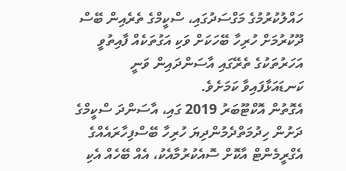ހައްލުކުރުމުގެ މަގްސަދުގައި، ސްކީމްގެ ތެރެއިން ބޭސް ދޫކުރުމަށް ހުރިހާ ބޭހަކަށް ވަކި އަގުތަކެއް ފާއިތުވީ އަހަރުތަކުގެ ތެރޭގައި އާސަންދައިން ވަނީ ކަނޑައަޅާފައިވާ ކަމަށެވެ.
އެގޮތުން އޮކްޓޫބަރު 2019 ގައި، އާސަންދަ ސްކީމްގެ ދަށުން ހިދުމަތްދެމުންދިޔަ ހުރިހާ ބޭސްފިހާރައެއްގެ އެގްރީމެންޓް އާކޮށް ސޮއެކުރުމާއެކު، އެއް ބޭހެއް އެކި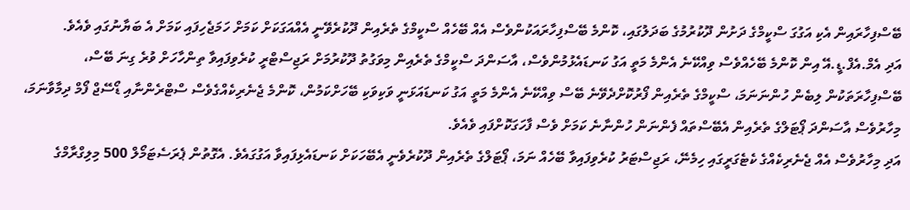ބޭސްފިހާރައިން އެކި އަގުގަ ސްކީމްގެ ދަށުން ދޫކުރުމުގެ ބަދަލުގައި، ކޮންމެ ބޭސްފިހާރައަކުންވެސް އެއް ބޭހެއް ސްކީމްގެ ތެރެއިން ދޫކުރެވޭނީ އެއްއަގަކަށް ކަމަށް ހަމަޖެހިފައި ކަމަށް އެ ބަޔާނުގައި ވެއެވެ.
އަދި އެމް.އެފް.ޑީ.އޭ އިން ކޮންމެ ބޭހެއްވެސް ވިއްކޭނެ އެންމެ މަތީ އަގު ކަނޑައެޅުމުންވެސް، އާސަންދަ ސްކީމްގެ ތެރެއިން މިވަގުތު ދޫކުރުމަށް ރަޖިސްޓްރީ ކުރެވިފައިވާ ތިންހާހަށް ވުރެ ގިނަ ބޭސް، ބޭސްފިހާރަތަކުން ލިބެން ހުންނަނަމަ، ސްކީމްގެ ތެރެއިން ފޯރުކޮށްދެވޭނެ ބޭސް ވިއްކޭނެ އެންމެ މަތީ އަގު ކަނޑައަޅަނީ ވަކިވަކި ބޭހަށްކަމުން، ކޮންމެ ޖެނެރިކެއްގެވެސް ސްޓްރެންނާއި ޑޯސޭޖް ފޯމް ދިމާވާނަމަ، މިހާރުވެސް އާސަންދަ ޕޯޓަލްގެ ތެރެއިން އެބޭސްތައް ފެންނަން ހުންނާނެ ކަމަށް ވެސް ފާހަގަކޮށްފައި ވެއެވެ.
އަދި މިހާރުވެސް އެއް ޖެނެރިކެއްގެ ކެޓެގަރީގައި ހިމެނޭ، ރަޖިސްޓަރު ކުރެވިފައިވާ ބޭހެއް ނަމަ، ޕޯޓަލްގެ ތެރެއިން ދޫކުރެވެނީ އެބޭހަކަށް ކަނޑައެޅިފައިވާ އަގުގައެވެ. އެގޮތުން ޕެރަސެޓަމޯލް 500 މިލިގްރާމްގެ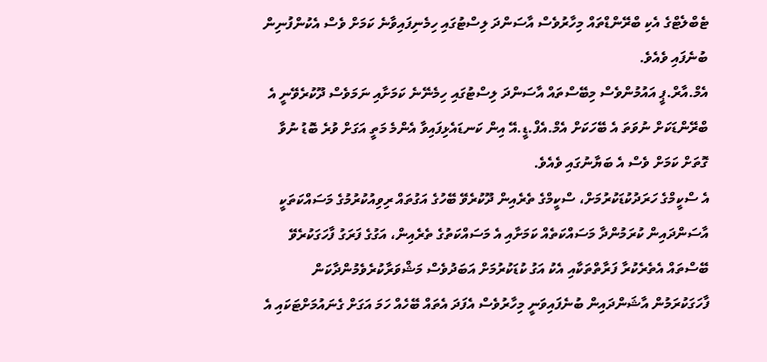ޓެބްލެޓްގެ އެކި ބްރޭންޑްތައް މިހާރުވެސް އާސަންދަ ލިސްޓުގައި ހިމެނިފައިވާނެ ކަމަށް ވެސް އެކުންފުނިން ބުނެފައި ވެއެވެ.
އެމް.އާރް.ޕީ އައުމުންވެސް މިބޭސްތައް އާސަންދަ ލިސްޓުގައި ހިމެނޭނެ ކަމަށާއި ނަމަވެސް ދޫކުރެވޭނީ އެ ބްރޭންޑަކަށް ނުވަތަ އެ ބޭހަކަށް އެމް.އެފް.ޑީ.އޭ އިން ކަނޑައެޅިފައިވާ އެންމެ މަތީ އަގަށް ވުރެ ބޮޑު ނުވާ ގޮތަށް ކަމަށް ވެސް އެ ބަޔާނުގައި ވެއެވެ.
އެ ސްކީމްގެ ހަރަދުކުޑަކުރުމަށް، ސްކީމްގެ ތެރެއިން ދޫކުރެވޭ ބޭހުގެ އަގުތައް ރިވިއުކުރުމުގެ މަސައްކަތަކީ އާސަންދައިން ކުރަމުންދާ މަސައްކަތެއް ކަމަށާއި އެ މަސައްކަތުގެ ތެރެއިން، އަގުގެ ފަރަގު ފާހަގަކުރެވޭ ބޭސްތައް އެތެރެކުރާ ފަރާތްތަކާއި އެކު އަގު ކުޑަކުރުމަށް އަބަދުވެސް މަޝްވަރާކުރެވެމުންދާކަން ފާހަގަކުރަމުން އާޝަންދައިން ބުނެފައިވަނީ މިހާރުވެސް އެފަދަ އެތައް ބޭހެއް ހަމަ އަގަށް ގެނައުމަށްޓަކައި އެ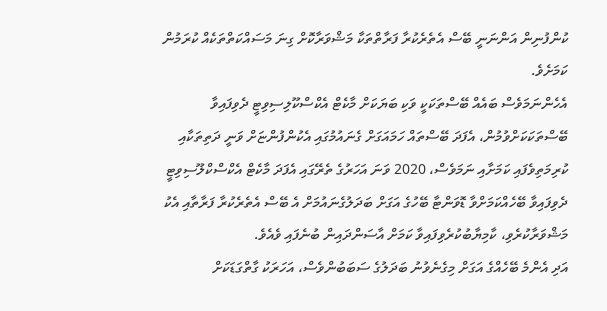ކުންފުނިން އަންނަނީ ބޭސް އެތެރެކުރާ ފަރާތްތަކާ މަޝްވަރާކޮށް ގިނަ މަސައްކަތްތަކެއް ކުރަމުން ކަމަށެވެ.
އެހެންނަމަވެސް ބައެއް ބޭސްތަކަކީ ވަކި ބަޔަކަށް މާކެޓް އެކްސްކޫލިސިވިޓީ ދެވިފައިވާ  ބޭސްތަކަކަށްވުމުން، އެފަދަ ބޭސްތައް ހަމައަގަށް ގެނައުމުގައި އެކުންފުންޏަށް ވަނީ ދަތިތަކާއި ކުރިމަތިވެފައި ކަމަށާއި ނަމަވެސް، 2020 ވަނަ އަހަރުގެ ތެރޭގައި އެފަދަ މާކެޓް އެކްސްކްލޫސިވިޓީ ދެވިފައިވާ ބޭހެއްކަމަށްވާ ޑޮވަންޓާ ބޭހުގެ އަގަށް ބަދަލުގެނައުމަށް އެ ބޭސް އެތެރެކުރާ ފަރާތާއި އެކު މަޝްވަރާކުރެވި، ކާމިޔާބުކުރެވިފައިވާ ކަމަށް އާސަންދައިން ބުނެފައި ވެއެވެ.
އަދި އެންމެ ބޭހެއްގެ އަގަށް މިގެނެވުނު ބަދަލުގެ ސަބަބުންވެސް، އަހަރަކު ގާތްގަޑަކަށް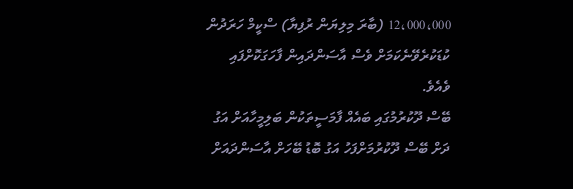12،000،000 (ބާރަ މިލިޔަން ރުފިޔާ) ސްކީމް ހަރަދުން ކުޑަކުރެވޭނެކަމަށް ވެސް އާސަންދައިން ފާހަގަކޮށްފައި ވެއެވެ.
ބޭސް ދޫކުރުމުގައި ބައެއް ފާމަސީތަކުން ބަލިމީހާއަށް އަގު ދަށް ބޭސް ދޫކުރުމަށްފަހު އަގު ބޮޑު ބޭހަށް އާސަންދައަށް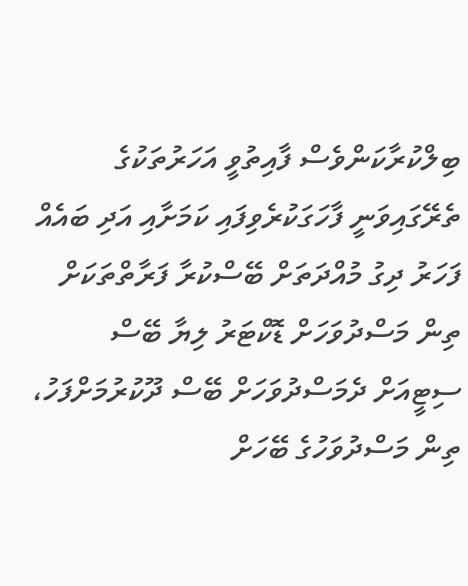ބިލްކުރާކަންވެސް ފާއިތުވީ އަހަރުތަކުގެ ތެރޭގައިވަނީ ފާހަގަކުރެވިފައި ކަމަށާއި އަދި ބައެއް ފަހަރު ދިގު މުއްދަތަށް ބޭސްކުރާ ފަރާތްތަކަށް ތިން މަސްދުވަހަށް ޑޮކްޓަރު ލިޔާ ބޭސް ސިޓީއަށް ދެމަސްދުވަހަށް ބޭސް ދޫކުރުމަށްފަހު، ތިން މަސްދުވަހުގެ ބޭހަށް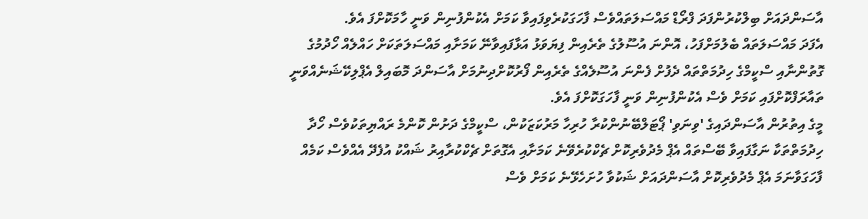އާސަންދައަށް ބިލްކުރުންފަދަ ފްރޯޑް މައްސަލަތައްވެސް ފާހަގަކުރެވިފައިވާ ކަމަށް އެކުންފުނިން ވަނީ ހާމަކޮށްފަ އެވެ.
އެފަދަ މައްސަލަތައް ބެލުމަށްފަހު، އޮންނަ އުސޫލުގެ ތެރެއިން ފިޔަވަޅު އަޅާފައިވާނޭ ކަމަށާއި މައްސަލަތަކަށް ހައްލެއް ހޯދުމުގެ ގޮތުންނާއި ސްކީމްގެ ހިދުމަތްތައް ދެފުށް ފެންނަ އުސޫލެއްގެ ތެރެއިން ފޯރުކޮށްދިނުމަށް އާސަންދަ މޮބައިލް އެޕްލިކޭޝަނެއްވަނީ ތައާރަފްކޮށްފައި ކަމަށް ވެސް އެކުންފުނިން ވަނީ ފާހަގަކޮށްފަ އެވެ.
މީގެ އިތުރުން އާސަންދައިގެ 'ވިނަވި' ޕޯޓަލްބޭނުންކުރާ ހުރިހާ މަރުކަޒަކުން، ސްކީމްގެ ދަށުން ކޮންމެ ރައްޔިތަކުވެސް ހޯދާ ހިދުމަތްތަކާ ނަގާފައިވާ ބޭސްތައް އެޕް މެދުވެރިކޮށް ޗެކްކުރެވޭނެ ކަމަށާއި އެގޮތަށް ޗެކްކުރާއިރު ޝައްކު އުފެދޭ އެއްވެސް ކަމެއް ފާހަގަވާނަމަ އެޕް މެދުވެރިކޮށް އާސަންދައަށް ޝަކުވާ ހުށަހެޅޭނެ ކަމަށް ވެސް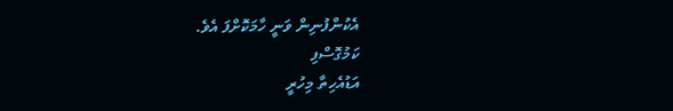އެކުންފުނިން ވަނީ ހާމަކޮށްފަ އެވެ.
ކަމުގޮސްފި
އަޑުއެހިތާ މިހުރީ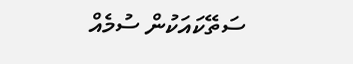ސަތޭކައަކުން ސުމެއް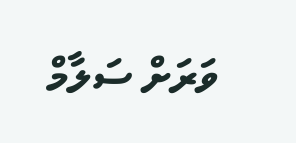ވަރަށް ސަލާމް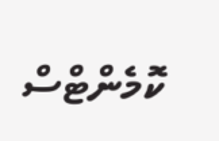ކޮމެންޓްސް